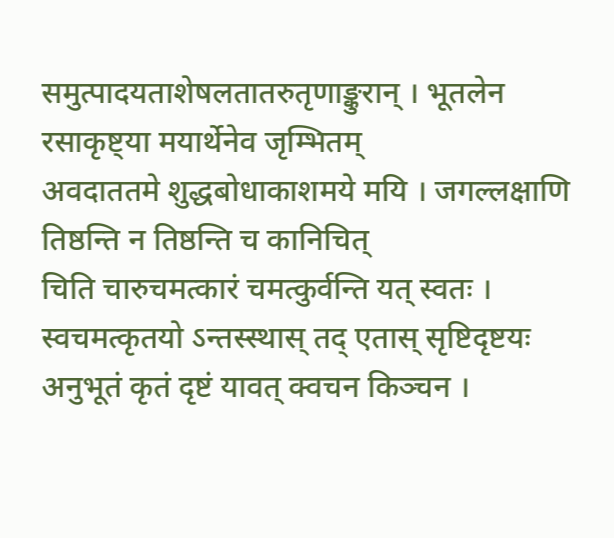समुत्पादयताशेषलतातरुतृणाङ्कुरान् । भूतलेन रसाकृष्ट्या मयार्थेनेव जृम्भितम्
अवदाततमे शुद्धबोधाकाशमये मयि । जगल्लक्षाणि तिष्ठन्ति न तिष्ठन्ति च कानिचित्
चिति चारुचमत्कारं चमत्कुर्वन्ति यत् स्वतः । स्वचमत्कृतयो ऽन्तस्स्थास् तद् एतास् सृष्टिदृष्टयः
अनुभूतं कृतं दृष्टं यावत् क्वचन किञ्चन ।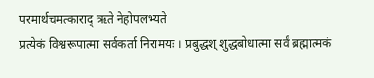परमार्थचमत्काराद् ऋते नेहोपलभ्यते
प्रत्येकं विश्वरूपात्मा सर्वकर्ता निरामयः । प्रबुद्धश् शुद्धबोधात्मा सर्वं ब्रह्मात्मकं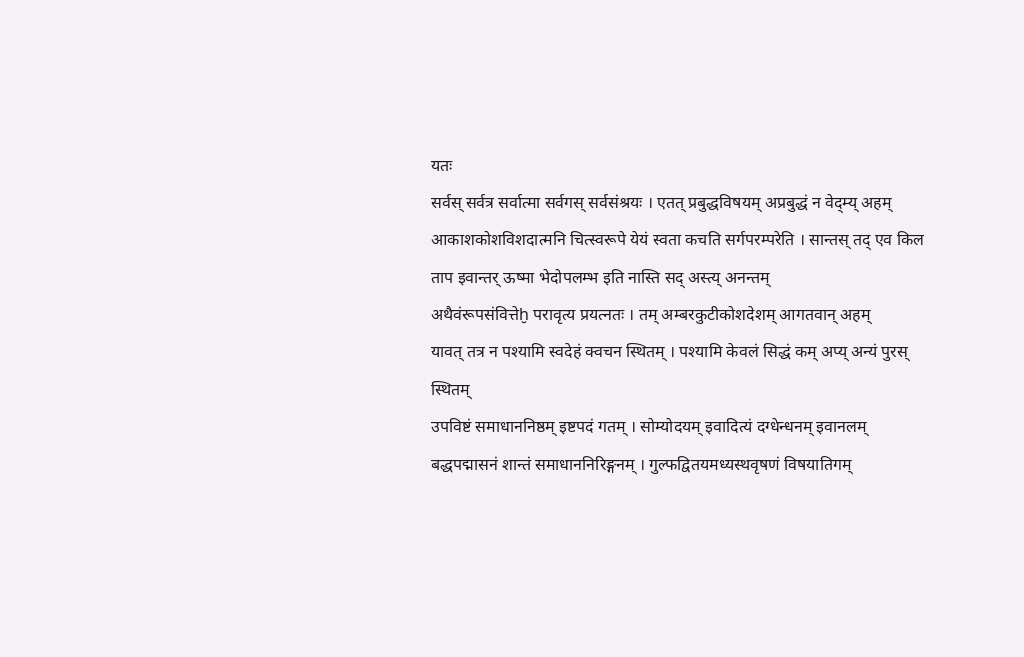यतः
सर्वस् सर्वत्र सर्वात्मा सर्वगस् सर्वसंश्रयः । एतत् प्रबुद्धविषयम् अप्रबुद्धं न वेद्म्य् अहम्
आकाशकोशविशदात्मनि चित्स्वरूपे येयं स्वता कचति सर्गपरम्परेति । सान्तस् तद् एव किल ताप इवान्तर् ऊष्मा भेदोपलम्भ इति नास्ति सद् अस्त्य् अनन्तम्
अथैवंरूपसंवित्तेḫ परावृत्य प्रयत्नतः । तम् अम्बरकुटीकोशदेशम् आगतवान् अहम्
यावत् तत्र न पश्यामि स्वदेहं क्वचन स्थितम् । पश्यामि केवलं सिद्धं कम् अप्य् अन्यं पुरस् स्थितम्
उपविष्टं समाधाननिष्ठम् इष्टपदं गतम् । सोम्योदयम् इवादित्यं दग्धेन्धनम् इवानलम्
बद्धपद्मासनं शान्तं समाधाननिरिङ्गनम् । गुल्फद्वितयमध्यस्थवृषणं विषयातिगम्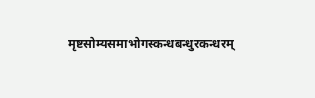मृष्टसोम्यसमाभोगस्कन्धबन्धुरकन्धरम्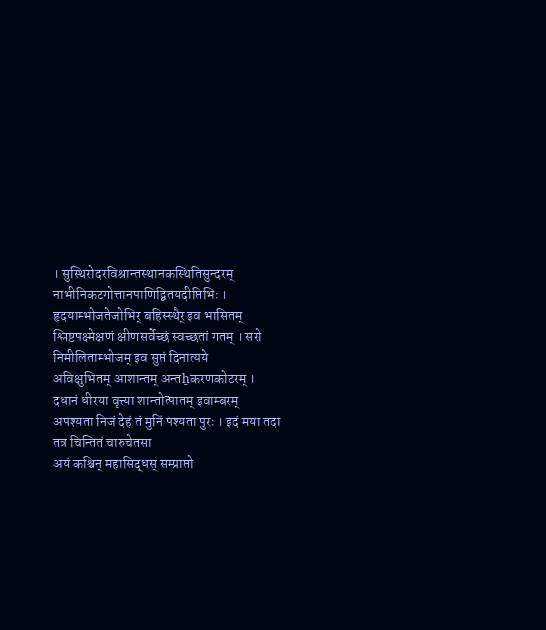। सुस्थिरोदरविश्रान्तस्थानकस्थितिसुन्दरम्
नाभीनिकटगोत्तानपाणिद्वितयदीप्तिभिः । हृदयाम्भोजतेजोभिर् बहिस्स्थैर् इव भासितम्
श्लिष्टपक्ष्मेक्षणं क्षीणसर्वेच्छं स्वच्छतां गतम् । सरो निमीलिताम्भोजम् इव सुप्तं दिनात्यये
अविक्षुभितम् आशान्तम् अन्तẖकरणकोटरम् । दधानं धीरया वृत्त्या शान्तोत्पातम् इवाम्बरम्
अपश्यता निजं देहं तं मुनिं पश्यता पुरः । इदं मया तदा तत्र चिन्तितं चारुचेतसा
अयं कश्चिन् महासिद्धस् सम्प्राप्तो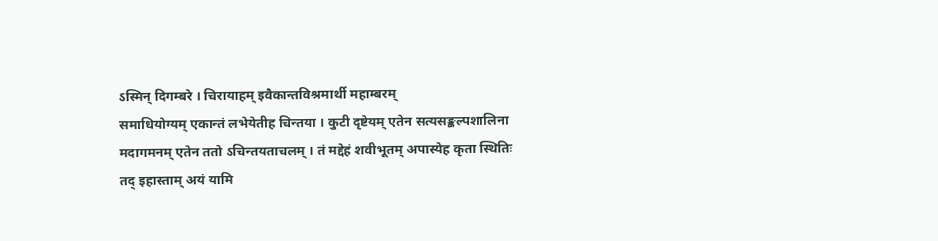ऽस्मिन् दिगम्बरे । चिरायाहम् इवैकान्तविश्रमार्थी महाम्बरम्
समाधियोग्यम् एकान्तं लभेयेतीह चिन्तया । कुटी दृष्टेयम् एतेन सत्यसङ्कल्पशालिना
मदागमनम् एतेन ततो ऽचिन्तयताचलम् । तं मद्देहं शवीभूतम् अपास्येह कृता स्थितिः
तद् इहास्ताम् अयं यामि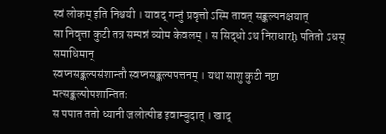स्वं लोकम् इति निश्चयी । यावद् गन्तुं प्रवृत्तो ऽस्मि तावत् सङ्कल्पनक्षयात्
सा निवृत्ता कुटी तत्र सम्पन्नं व्योम केवलम् । स सिद्धो ऽथ निराधारḫ पतितो ऽधस् समाधिमान्
स्वप्नसङ्कल्पसंशान्तौ स्वप्नसङ्कल्पपत्तनम् । यथा साशु कुटी नष्टा मत्सङ्कल्पोपशान्तितः
स पपात ततो ध्यानी जलोत्पीड इवाम्बुदात् । खाद्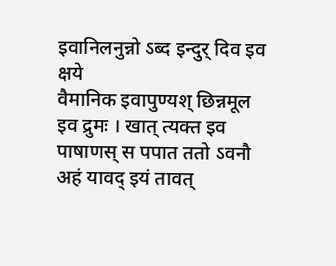इवानिलनुन्नो ऽब्द इन्दुर् दिव इव क्षये
वैमानिक इवापुण्यश् छिन्नमूल इव द्रुमः । खात् त्यक्त इव पाषाणस् स पपात ततो ऽवनौ
अहं यावद् इयं तावत्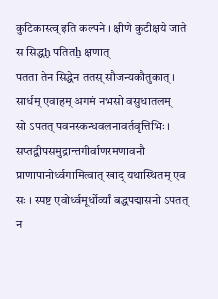कुटिकास्त्व् इति कल्पने । क्षीणे कुटीक्षये जाते स सिद्धḫ पतितẖ क्षणात्
पतता तेन सिद्धेन ततस् सौजन्यकौतुकात् । सार्धम् एवाहम् अगमं नभसो वसुधातलम्
सो ऽपतत् पवनस्कन्धवलनावर्तवृत्तिभिः । सप्तद्वीपसमुद्रान्तगीर्वाणरमणावनौ
प्राणापानोर्ध्वगामित्वात् खाद् यथास्थितम् एव सः । स्पष्ट एवोर्ध्वमूर्धोर्व्यां बद्धपद्मासनो ऽपतत्
न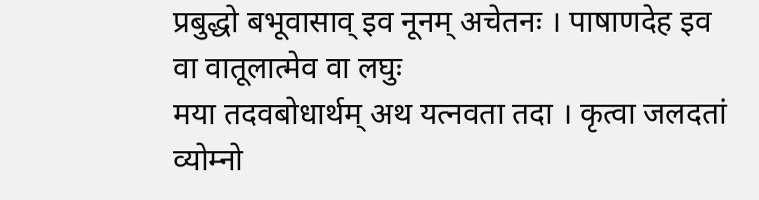प्रबुद्धो बभूवासाव् इव नूनम् अचेतनः । पाषाणदेह इव वा वातूलात्मेव वा लघुः
मया तदवबोधार्थम् अथ यत्नवता तदा । कृत्वा जलदतां व्योम्नो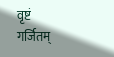वृष्टं गर्जितम्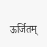ऊर्जितम्